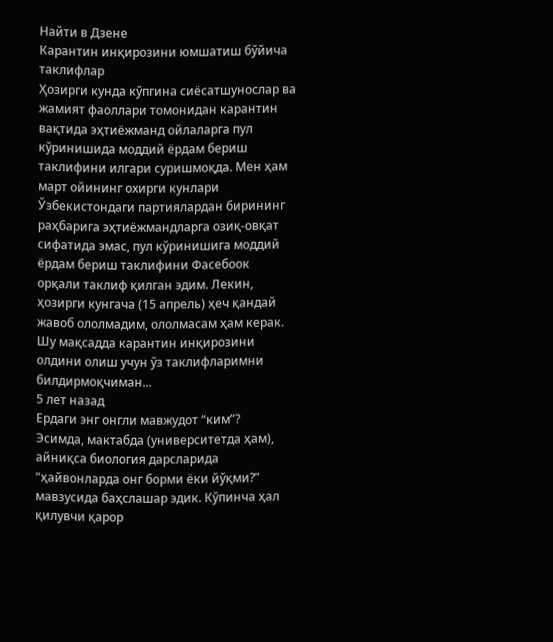Найти в Дзене
Карантин инқирозини юмшатиш бўйича таклифлар
Ҳозирги кунда кўпгина сиёсатшунослар ва жамият фаоллари томонидан карантин вақтида эҳтиёжманд ойлаларга пул кўринишида моддий ёрдам бериш таклифини илгари суришмоқда. Мен ҳам март ойининг охирги кунлари Ўзбекистондаги партиялардан бирининг раҳбарига эҳтиёжмандларга озиқ-овқат сифатида эмас, пул кўринишига моддий ёрдам бериш таклифини Фасебоок орқали таклиф қилган эдим. Лекин, ҳозирги кунгача (15 апрель) ҳеч қандай жавоб ололмадим, ололмасам ҳам керак. Шу мақсадда карантин инқирозини олдини олиш учун ўз таклифларимни билдирмоқчиман...
5 лет назад
Ердаги энг онгли мавжудот “ким”?
Эсимда, мактабда (университетда ҳам), айниқса биология дарсларида “ҳайвонларда онг борми ёки йўқми?” мавзусида баҳслашар эдик. Кўпинча ҳал қилувчи қарор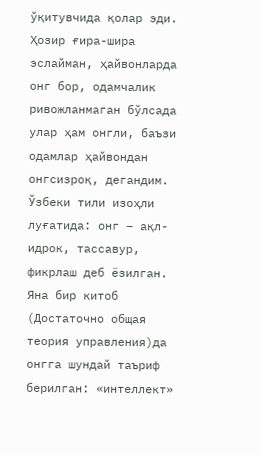ўқитувчида қолар эди. Ҳозир ғира-шира эслайман, ҳайвонларда онг бор, одамчалик ривожланмаган бўлсада улар ҳам онгли, баъзи одамлар ҳайвондан онгсизроқ, дегандим. Ўзбеки тили изоҳли луғатида: онг – ақл-идрок, тассавур, фикрлаш деб ёзилган. Яна бир китоб (Достаточно общая теория управления)да онгга шундай таъриф берилган: «интеллект»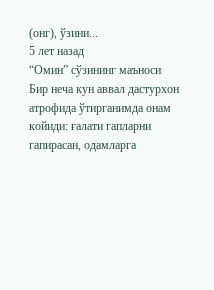(онг), ўзини...
5 лет назад
“Омин” сўзининг маъноси
Бир неча кун аввал дастурхон атрофида ўтирганимда онам койиди: ғалати гапларни гапирасан, одамларга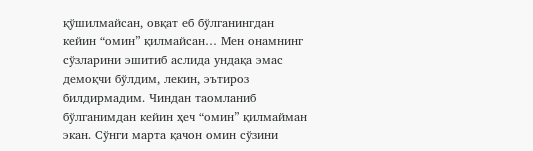қўшилмайсан, овқат еб бўлганингдан кейин “омин” қилмайсан… Мен онамнинг сўзларини эшитиб аслида ундақа эмас демоқчи бўлдим, лекин, эътироз билдирмадим. Чиндан таомланиб бўлганимдан кейин ҳеч “омин” қилмайман экан. Сўнги марта қачон омин сўзини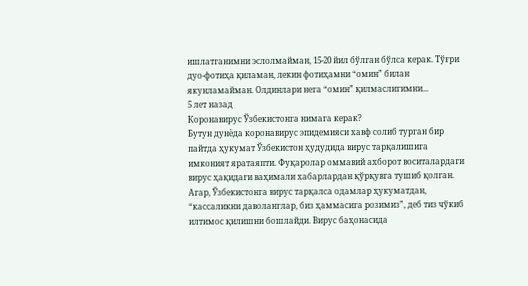ишлатганимни эслолмайман, 15-20 йил бўлган бўлса керак. Тўғри дуо-фотиҳа қиламан, лекин фотиҳамни “омин” билан якунламайман. Олдинлари нега “омин” қилмаслигимни...
5 лет назад
Коронавирус Ўзбекистонга нимага керак?
Бутун дунёда коронавирус эпидемияси хавф солиб турган бир пайтда ҳукумат Ўзбекистон ҳудудида вирус тарқалишига имконият яратаяпти. Фуқаролар оммавий ахборот воситалардаги вирус ҳақидаги ваҳимали хабарлардан қўрқувга тушиб қолган. Агар, Ўзбекистонга вирус тарқалса одамлар ҳукуматдан, “кассаликни даволанглар, биз ҳаммасига розимиз”, деб тиз чўкиб илтимос қилишни бошлайди. Вирус баҳонасида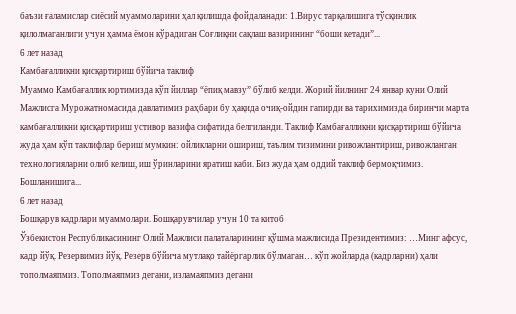баъзи ғаламислар сиёсий муаммоларини ҳал қилишда фойдаланади: 1.Вирус тарқалишига тўсқинлик қилолмаганлиги учун ҳамма ёмон кўрадиган Соғлиқни сақлаш вазирининг “боши кетади”...
6 лет назад
Камбағалликни қисқартириш бўйича таклиф
Муаммо Камбағаллик юртимизда кўп йиллар “ёпиқ мавзу” бўлиб келди. Жорий йилнинг 24 январ куни Олий Мажлисга Мурожатномасида давлатимиз раҳбари бу ҳақида очиқ-ойдин гапирди ва тарихимизда биринчи марта камбағалликни қисқартириш устивор вазифа сифатида белгиланди. Таклиф Камбағалликни қисқартириш бўйича жуда ҳам кўп таклифлар бериш мумкин: ойликларни ошириш, таълим тизимини ривожлантириш, ривожланган технологияларни олиб келиш, иш ўринларини яратиш каби. Биз жуда ҳам оддий таклиф бермоқчимиз. Бошланишига...
6 лет назад
Бошқарув кадрлари муаммолари. Бошқарувчилар учун 10 та китоб
Ўзбекистон Республикасининг Олий Мажлиси палаталарининг қўшма мажлисида Президентимиз: …Минг афсус, кадр йўқ. Резервимиз йўқ. Резерв бўйича мутлақо тайёргарлик бўлмаган… кўп жойларда (кадрларни) ҳали тополмаяпмиз. Тополмаяпмиз дегани, изламаяпмиз дегани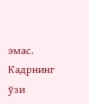эмас. Кадрнинг ўзи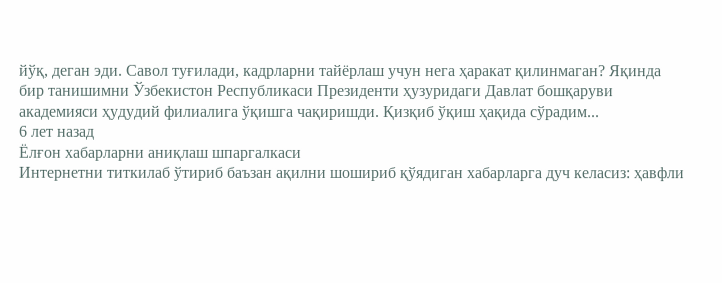йўқ, деган эди. Савол туғилади, кадрларни тайёрлаш учун нега ҳаракат қилинмаган? Яқинда бир танишимни Ўзбекистон Республикаси Президенти ҳузуридаги Давлат бошқаруви академияси ҳудудий филиалига ўқишга чақиришди. Қизқиб ўқиш ҳақида сўрадим...
6 лет назад
Ёлғон хабарларни аниқлаш шпаргалкаси
Интернетни титкилаб ўтириб баъзан ақилни шошириб қўядиган хабарларга дуч келасиз: ҳавфли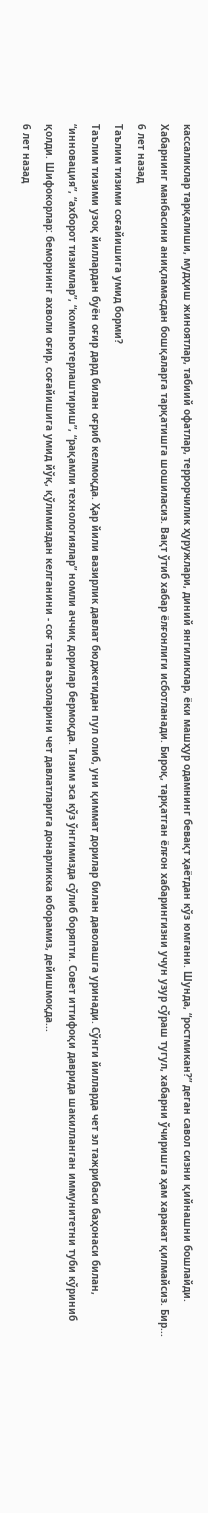кассаликлар тарқалиши, мудҳиш жиноятлар, табиий офатлар, террорчилик ҳуружлари, диний янгиликлар, ёки машҳур одамнинг бевақт ҳаётдан кўз юмгани. Шунда, “ростмикан?” деган савол сизни қийнашни бошлайди. Хабарнинг манбасини аниқламасдан бошқаларга тарқатишга шошиласиз. Вақт ўтиб хабар ёлғонлиги исботланади. Бироқ, тарқатган ёлғон хабарингизни учун узур сўраш тугул, хабарни ўчиришга ҳам харакат қилмайсиз. Бир...
6 лет назад
Таълим тизими соғайишига умид борми?
Таълим тизими узоқ йиллардан буён оғир дард билан оғриб келмоқда. Ҳар йили вазирлик давлат бюджетидан пул олиб, уни қиммат дорилар билан даволашга уринади. Сўнги йилларда чет эл тажрибаси баҳонаси билан, “инновация”, “ахборот тизимлар”, “компьютерлаштириш”, “рақамли технологиялар” номли аччиқ дорилар бермоқда. Тизим эса кўз ўнгимизда сўлиб боряпти. Совет иттифоқи даврида шакилланган иммунитетни туби кўриниб қолди. Шифокорлар: беморнинг ахволи оғир, соғайишига умид йўқ, қўлимиздан келганини - соғ тана аъзоларини чет давлатларига донарликка юборамиз, дейишмоқда...
6 лет назад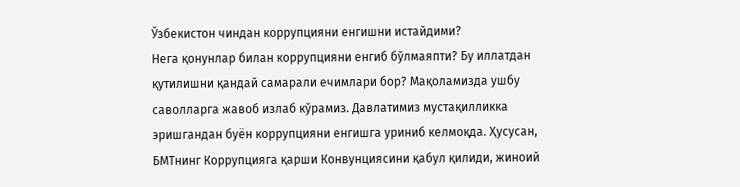Ўзбекистон чиндан коррупцияни енгишни истайдими?
Нега қонунлар билан коррупцияни енгиб бўлмаяпти? Бу иллатдан қутилишни қандай самарали ечимлари бор? Мақоламизда ушбу саволларга жавоб излаб кўрамиз. Давлатимиз мустақилликка эришгандан буён коррупцияни енгишга уриниб келмоқда. Ҳусусан, БМТнинг Коррупцияга қарши Конвунциясини қабул қилиди, жиноий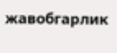жавобгарлик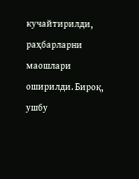кучайтирилди, раҳбарларни маошлари оширилди. Бироқ, ушбу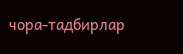чора-тадбирлар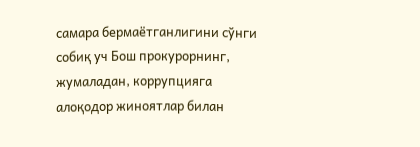самара бермаётганлигини сўнги собиқ уч Бош прокурорнинг, жумаладан, коррупцияга алоқодор жиноятлар билан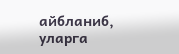айбланиб, уларга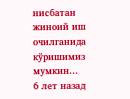нисбатан жиноий иш очилганида кўришимиз мумкин...
6 лет назад